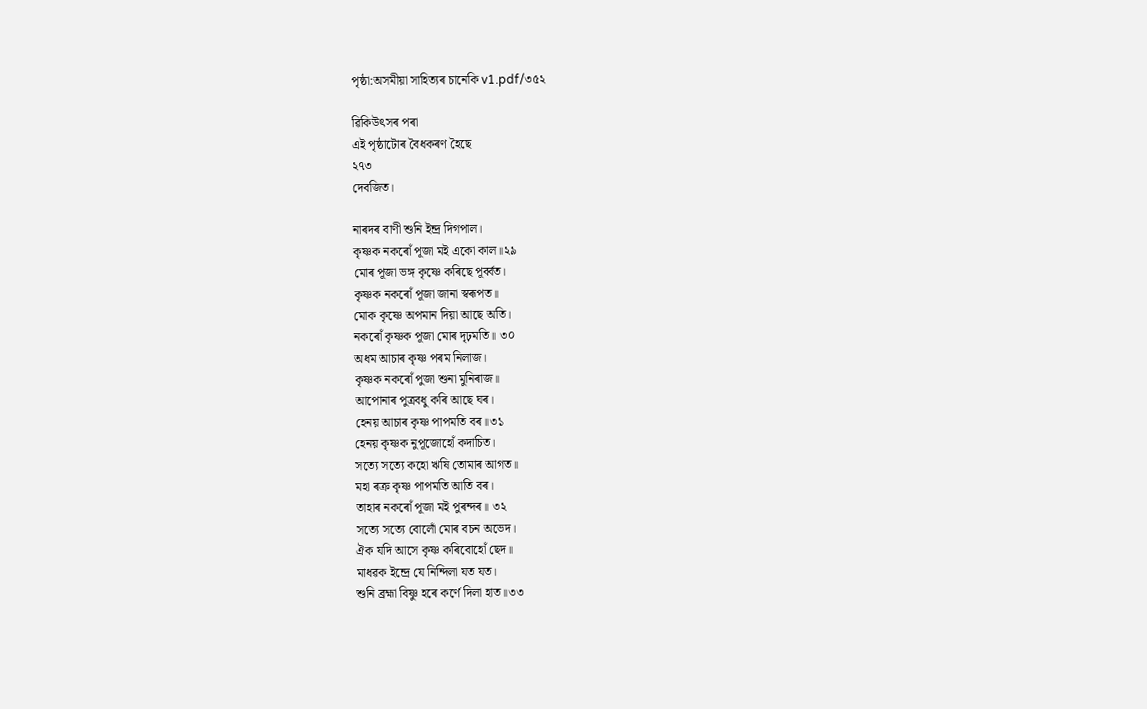পৃষ্ঠা:অসমীয়া সাহিত্যৰ চানেকি v1.pdf/৩৫২

ৱিকিউৎসৰ পৰা
এই পৃষ্ঠাটোৰ বৈধকৰণ হৈছে
২৭৩
দেবজিত।

নাৰদৰ বাণী শুনি ইন্দ্ৰ দিগপাল।
কৃষ্ণক নকৰোঁ‌ পূজা মই একো কাল॥২৯
মোৰ পূজা ভঙ্গ কৃষ্ণে কৰিছে পূৰ্ব্বত।
কৃষ্ণক নকৰোঁ‌ পূজা জানা স্বৰূপত॥
মোক কৃষ্ণে অপমান দিয়া আছে অতি।
নকৰোঁ‌ কৃষ্ণক পূজা মোৰ দৃঢ়মতি॥ ৩০
অধম আচাৰ কৃষ্ণ পৰম নিলাজ।
কৃষ্ণক নকৰোঁ‌ পুজা শুনা মুনিৰাজ॥
আপোনাৰ পুত্ৰবধু কৰি আছে ঘৰ।
হেনয় আচাৰ কৃষ্ণ পাপমতি বৰ॥৩১
হেনয় কৃষ্ণক নুপূজোহোঁ‌ কদাচিত।
সত্যে সত্যে কহো ঋষি তোমাৰ আগত॥
মহা ৰক্ৰ কৃষ্ণ পাপমতি আতি বৰ।
তাহাৰ নকৰোঁ‌ পূজা মই পুৰন্দৰ॥ ৩২
সত্যে সত্যে বোলোঁ মোৰ বচন অভেদ।
ঐক যদি আসে কৃষ্ণ কৰিবোহোঁ‌ ছেদ॥
মাধৱক ইন্দ্ৰে যে নিন্দিলা যত যত।
শুনি ব্ৰহ্মা বিষ্ণু হৰে কৰ্ণে দিলা হাত॥৩৩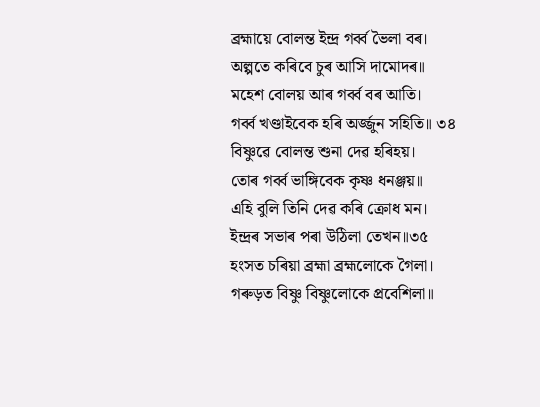ব্ৰহ্মায়ে বোলন্ত ইন্দ্ৰ গৰ্ব্ব ভৈলা বৰ।
অল্পতে কৰিবে চুৰ আসি দামোদৰ॥
মহেশ বোলয় আৰ গৰ্ব্ব বৰ আতি।
গৰ্ব্ব খণ্ডাইবেক হৰি অৰ্জ্জুন সহিতি॥ ৩৪
বিষ্ণুৱে বোলন্ত শুনা দেৱ হৰিহয়।
তোৰ গৰ্ব্ব ভাঙ্গিবেক কৃষ্ণ ধনঞ্জয়॥
এহি বুলি তিনি দেৱ কৰি ক্ৰোধ মন।
ইন্দ্ৰৰ সভাৰ পৰা উঠিলা তেখন॥৩৫
হংসত চৰিয়া ব্ৰহ্মা ব্ৰহ্মলোকে গৈলা।
গৰুড়ত বিষ্ণু বিষ্ণুলোকে প্ৰবেশিলা॥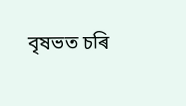বৃষভত চৰি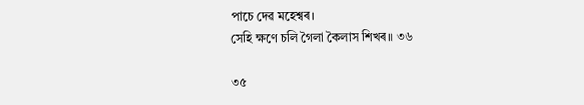পাচে দেৱ মহেশ্বৰ।
সেহি ক্ষণে চলি গৈলা কৈলাস শিখৰ॥ ৩৬

৩৫